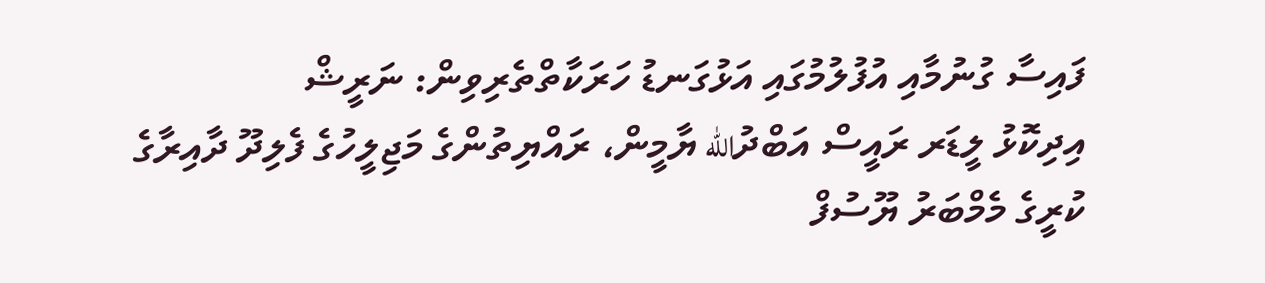ފައިސާ ގުނުމާއި އުފުލުމުގައި އަޅުގަނޑު ހަރަކާތްތެރިވިން: ނަރީޝް
އިދިކޮޅު ލީޑަރ ރައީސް އަބްދުالله ޔާމީން، ރައްޔިތުންގެ މަޖިލީހުގެ ފެލިދޫ ދާއިރާގެ ކުރީގެ މެމްބަރު ޔޫސުފް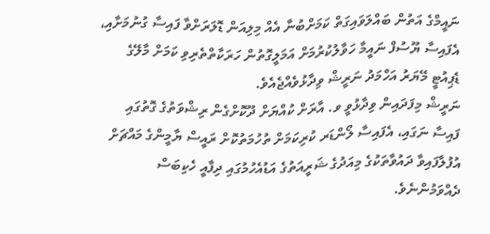ނައީމްގެ އަތުން ބައްލަވައިގަތް ކަމަށްބުނާ އެއް މިލިއަން ޑޮލަރަށްވާ ފައިސާ ގުނުމަށާއި، އެފައިސާ ޔޫސުފް ނައީމާ ހަވާލުކުރުމަށް އަމަލީގޮތުން ހަރަކާތްތެރިވި ކަމަށް މާލޭގެ ޑެޕިއުޓީ މޭޔަރު އަހްމަދު ނަރީޝް ވިދާޅުވެއްޖެއެވެ.
ނަރީޝް މިފަދައިން ވިދާޅުވީ ވ. އާރަށް ކުއްޔަށް ދޫކޮށްގެން ރިޝްވަތުގެ ގޮތުގައި ފައިސާ ނަގައި، އެފައިސާ ލޯންޑަރ ކުރިކަމަށް ތުހުމަތުކޮށް ރައީސް ޔާމީންގެ މައްޗަށް އުފުލާފައިވާ ދައުވާތަކުގެ މިއަދުގެ ޝަރީއަތުގެ އަޑުއެހުމުގައި ދިފާއީ ހެކިބަސް ދެއްވަމުންނެވެ.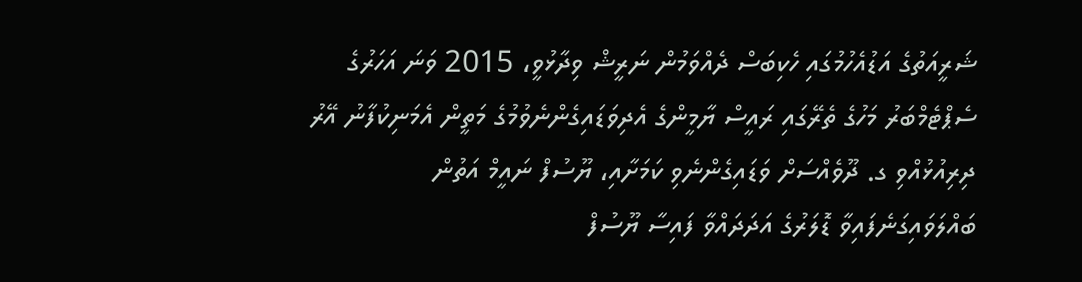ޝަރީއަތުގެ އަޑުއެހުމުގައި ހެކިބަސް ދެއްވަމުން ނަރީޝް ވިދާޅުވީ، 2015 ވަނަ އަހަރުގެ ސެޕްޓެމްބަރު މަހުގެ ތެރޭގައި ރައީސް ޔާމީންގެ އެދިވަޑައިގެންނެވުމުގެ މަތީން އެމަނިކުފާނު އޭރު ދިރިއުޅުއްވި ގ. ދޫވެއްސަށް ވަޑައިގެންނެވި ކަމަށާއި، ޔޫސުފް ނައީމް އަތުން ބައްލަވައިގަނެފައިވާ ޑޮލަރުގެ އަދަދައްވާ ފައިސާ ޔޫސުފް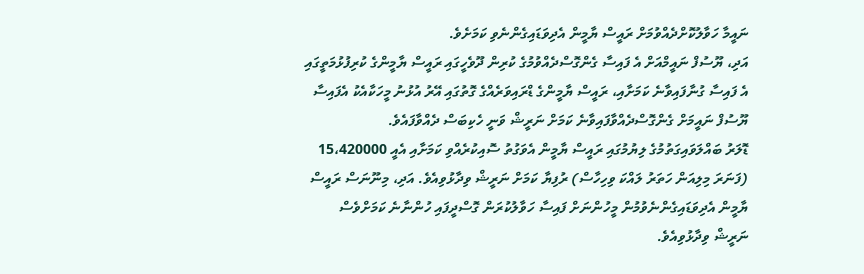ނައީމާ ހަވާލުކޮށްދެއްވުމަށް ރައީސް ޔާމީން އެދިވަޑައިގެންނެވި ކަމަށެވެ.
އަދި، ޔޫސުފް ނައީމްއަށް އެ ފައިސާ ގެންގޮސްދެއްވުމުގެ ކުރިން ދޫވެހީގައި ރައީސް ޔާމީންގެ ކުރިފުޅުމަތީގައި އެ ފައިސާ ގުނާފައިވާނެ ކަމަށާއި، ރައީސް ޔާމީންގެ ޑްރައިވަރެއްގެ ގޮތުގައި އޭރު އުޅުނު މީހަކާއެކު އެފައިސާ ޔޫސުފް ނައީމަށް ގެންގޮސްދެއްވާފައިވާނެ ކަމަށް ނަރީޝް ވަނީ ހެކިބަސް ދެއްވާފައެވެ.
ޑޮލަރު ބައްލަވައިގަތުމުގެ ލިޔުމުގައި ރައީސް ޔާމީން އެވަގުތު ސޮއިކުރެއްވި ކަމަށާއި އެއީ 15،420000 (ފަނަރަ މިލިއަން ހަތަރު ލައްކަ ވިހިހާސް) ރުފިޔާ ކަމަށް ނަރީޝް ވިދާޅުވިއެވެ. އަދި، މިނޫނަސް ރައީސް ޔާމީން އެދިވަޑައިގެންނެވުމުން މީހުންނަށް ފައިސާ ހަވާލުކުރަން ގޮސްދީފައި ހުންނާނެ ކަމަށްވެސް ނަރީޝް ވިދާޅުވިއެވެ.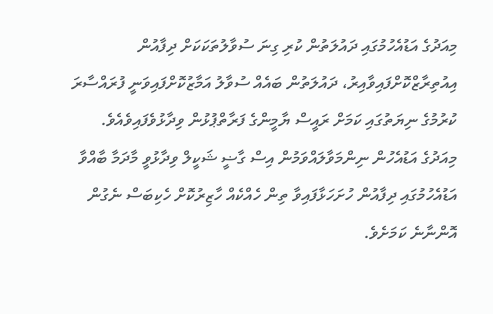މިއަދުގެ އަޑުއެހުމުގައި ދައުލަތުން ކުރި ގިނަ ސުވާލުތަކަކަށް ދިފާއުން އިއުތިރާޒްކޮށްފައިވާއިރު، ދައުލަތުން ބައެއް ސުވާލު އަމާޒުކޮށްފައިވަނީ ފުރައްސާރަ ކުރުމުގެ ނިޔަތުގައި ކަމަށް ރައީސް ޔާމީންގެ ފަރާތްޕުޅުން ވިދާޅުވެފައިވެއެވެ.
މިއަދުގެ އަޑުއެހުން ނިންމަވާލައްވަމުން އިސް ގާޟީ ޝަކީލް ވިދާޅުވީ މާދަމާ ބާއްވާ އަޑުއެހުމުގައި ދިފާއުން ހުށަހަޅާފައިވާ ތިން ހެއްކެއް ހާޒިރުކޮށް ހެކިބަސް ނެގުން އޮންނާނެ ކަމަށެވެ.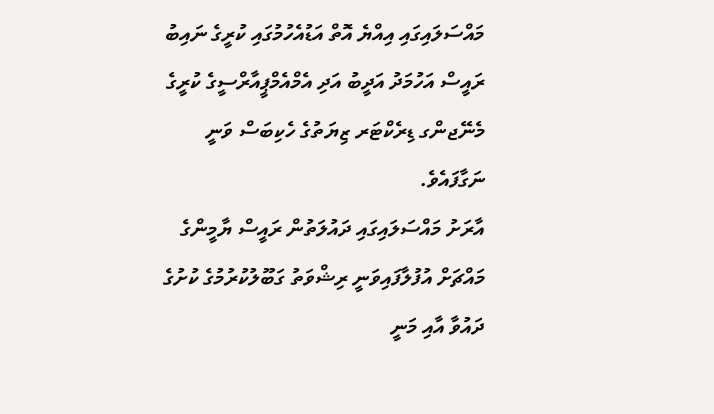މައްސަލައިގައި އިއްޔެ އޮތް އަޑުއެހުމުގައި ކުރީގެ ނައިބު ރައީސް އަހުމަދު އަދީބު އަދި އެމްއެމްޕީއާރްސީގެ ކުރީގެ މެނޭޖންގ ޑިރެކްޓަރ ޒިޔަތުގެ ހެކިބަސް ވަނީ ނަގާފައެވެ.
އާރަށު މައްސަލައިގައި ދައުލަތުން ރައީސް ޔާމީންގެ މައްޗަށް އުފުލާފައިވަނީ ރިޝްވަތު ގަބޫލުކުރުމުގެ ކުށުގެ ދައުވާ އާއި މަނީ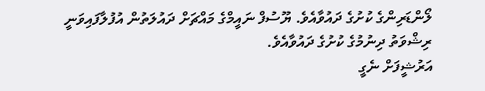ލޯންޑަރިންގެ ކުށުގެ ދައުވާއެވެ. ޔޫސުފް ނައީމްގެ މައްޗަށް ދައުލަތުން އުފުލާފައިވަނީ ރިޝްވަތު ދިނުމުގެ ކުށުގެ ދައުވާއެވެ.
އަރުޝީފަށް ނެގީ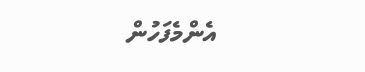އެންމެފަހުން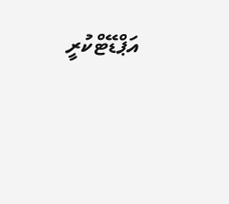އަޕްޑޭޓްކުރީ